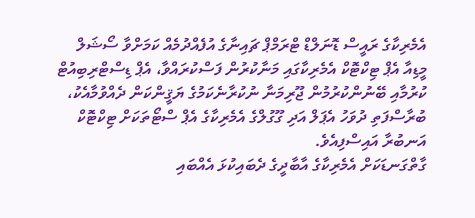އެމެރިކާގެ ރައީސް ޑޮނަލްޑް ޓްރަމްޕް ޗައިނާގެ އުފެއްދުމެއް ކަމަށްވާ ސޯޝަލް މީޑިއާ އެޕް ޓިކްޓޮކް އެމެރިކާގައި މަނާކުރުން ފަސްކުރައްވާ، އެޕް ޑިސްޓްރިބިއުޓް ކުރުމާއި ބޭނުންކުރުމުން ޖޫރިމަނާ ނުކުރާނެކަމުގެ ޔަޤީންކަން ދެއްވުމާއެކު، ބުރާސްފަތި ދުވަހު އެޕަލް އަދި ގޫގުލްގެ އެމެރިކާގެ އެޕް ސްޓޯތަކަށް ޓިކްޓޮކް އަނބުރާ އައިސްފިއެވެ.
ގާތްގަނޑަކަށް އެމެރިކާގެ އާބާދީގެ ދެބައިކުޅަ އެއްބައި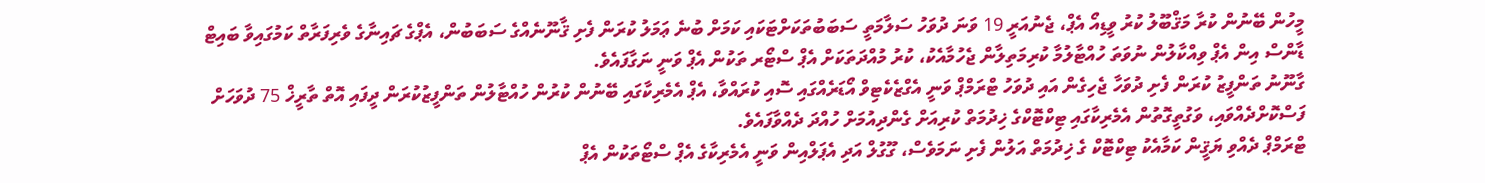މީހުން ބޭނުން ކުރާ މަޤްބޫލު ކުރު ވީޑިއޯ އެޕް، ޖެނުއަރީ 19 ވަނަ ދުވަހު ސަލާމަތީ ސަބަބުތަކަށްޓަކައި ކަމަށް ބުނެ ޢަމަލު ކުރަން ފެށި ޤާނޫނެއްގެ ސަބަބުން، އެޕްގެ ޗައިނާގެ ވެރިފަރާތް ކަމުގައިވާ ބައިޓް ޑާންސް އިން އެޕް ވިއްކާލުން ނުވަތަ ހުއްޓާލުމާ ކުރިމަތިލާން ޖެހުމާއެކު، ކުރު މުއްދަތަކަށް އެޕް ސްޓޯރ ތަކުން އެޕް ވަނީ ނަގާފައެވެ.
ގާނޫނު ތަންފީޒު ކުރަން ފެށި ދުވަހާ ޖެހިގެން އައި ދުވަހު ޓްރަމްޕް ވަނީ އެގްޒެކެޓިވް އޯޑަރެއްގައި ސޮއި ކުރައްވާ، އެޕް އެމެރިކާގައި ބޭނުން ކުރުން ހުއްޓާލުން ތަންފީޒުކުރަން ދީފައި އޮތް ތާރީޚް 75 ދުވަހަށް ފަސްކޮށްދެއްވައި، ވަގުތީގޮތުން އެމެރިކާގައި ޓިކްޓޮކްގެ ޚިދުމަތް ކުރިއަށް ގެންދިއުމަށް ހުއްދަ ދެއްވާފައެވެ.
ޓްރަމްޕް ދެއްވި ޔަޤީން ކަމާއެކު ޓިކްޓޮކް ގެ ޚިދުމަތް އަލުން ފެށި ނަމަވެސް، ގޫގުލް އަދި އެޕަލްއިން ވަނީ އެމެރިކާގެ އެޕް ސްޓޯތަކުން އެޕް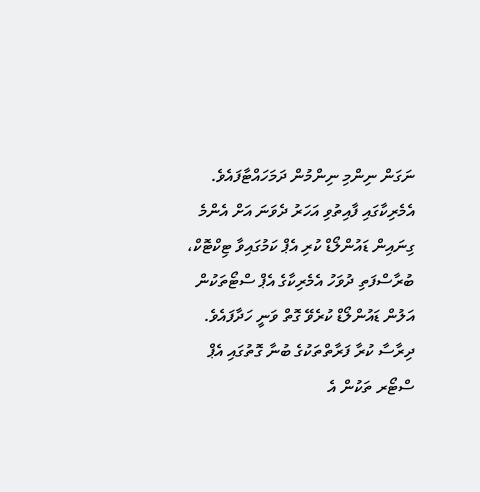ނަގަން ނިންމި ނިންމުން ދަމަހައްޓާފައެވެ.
އެމެރިކާގައި ފާއިތުވި އަހަރު ދެވަނަ އަށް އެންމެ ގިނައިން ޑައުންލޯޑް ކުރި އެޕް ކަމުގައިވާ ޓިކްޓޮކް، ބުރާސްފަތި ދުވަހު އެމެރިކާގެ އެޕް ސްޓޯތަކުން އަލުން ޑައުންލޯޑް ކުރެވޭ ގޮތް ވަނީ ހަދާފައެވެ.
ދިރާސާ ކުރާ ފަރާތްތަކުގެ ބުނާ ގޮތުގައި އެޕް ސްޓޯރ ތަކުން އެ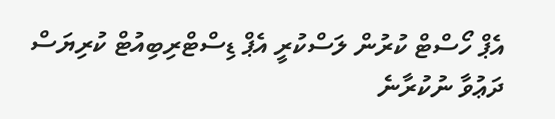އެޕް ހޯސްޓް ކުރުން ލަސްކުރީ އެޕް ޑިސްޓްރިބިއުޓް ކުރިޔަސް ދަޢުވާ ނުކުރާނެ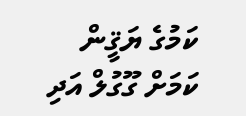ކަމުގެ ޔަޤީން ކަމަށް ގޫގުލް އަދި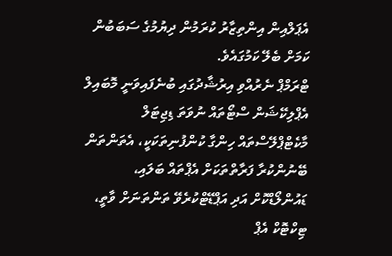އެޕަލްއިން އިންތިޒާރު ކުރަމުން ދިޔުމުގެ ސަބަބުން ކަމަށް ބެލޭ ކަމުގައެވެ.
ޓްރަމްޕް ނެރުއްވި އިރުޝާދުގައި ބުނެފައިވަނީ މޮބައިލް އެޕްލިކޭޝަން ސްޓޯތައް ނުވަތަ ޑިޖިޓަލް މާކެޓްޕްލޭސްތައް ހިންގާ ކުންފުނިތަކަކީ، އެތަންތަން ބޭނުންކުރާ ފަރާތްތަކަށް އެޕްތައް ބަލައި، ޑައުންލޯޑްކޮށް އަދި އަޕްޑޭޓްކުރެވޭ ތަންތަނަށް ވާތީ، ޓިކްޓޮކް އެޕް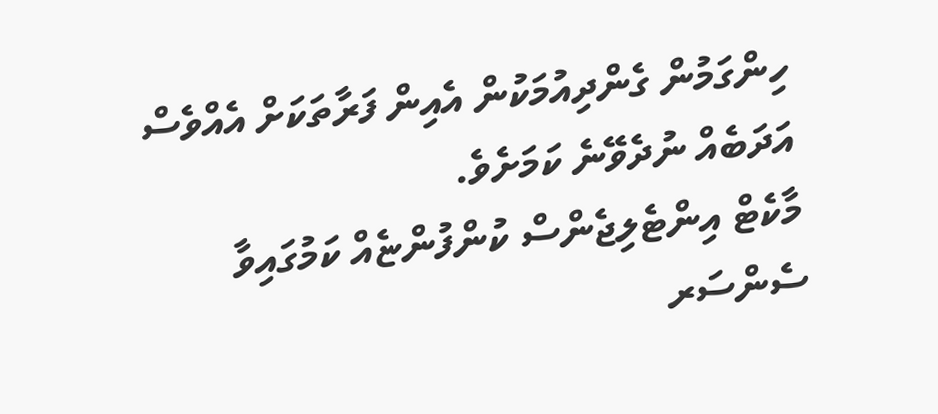ހިންގަމުން ގެންދިއުމަކުން އެއިން ފަރާތަކަށް އެއްވެސް އަދަބެއް ނުދެވޭނެ ކަމަށެވެ.
މާކެޓް އިންޓެލިޖެންސް ކުންފުންޏެއް ކަމުގައިވާ ސެންސަރ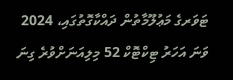ޓަވަރގެ މަޢުލޫމާތުން ދައްކާގޮތުގައި، 2024 ވަނަ އަހަރު ޓިކްޓޮކް 52 މިލިއަނަށްވުރެ ގިނަ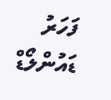ފަހަރު ޑައުންލޯޑް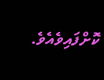ކޮށްފައިވެއެވެ.